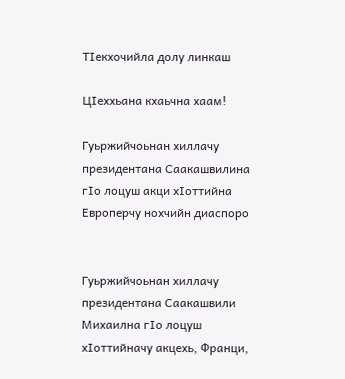ТIекхочийла долу линкаш

ЦIеххьана кхаьчна хаам!

Гуьржийчоьнан хиллачу президентана Саакашвилина гIо лоцуш акци хIоттийна Европерчу нохчийн диаспоро


Гуьржийчоьнан хиллачу президентана Саакашвили Михаилна гIо лоцуш хIоттийначу акцехь, Франци,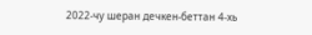2022-чу шеран дечкен-беттан 4-хь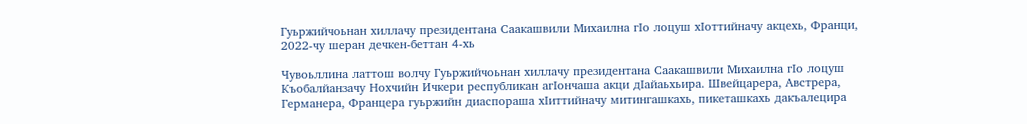Гуьржийчоьнан хиллачу президентана Саакашвили Михаилна гIо лоцуш хIоттийначу акцехь, Франци, 2022-чу шеран дечкен-беттан 4-хь

Чувоьллина латтош волчу Гуьржийчоьнан хиллачу президентана Саакашвили Михаилна гIо лоцуш Къобалйанзачу Нохчийн Ичкери республикан агIончаша акци дIайаьхьира. Швейцарера, Австрера, Германера, Францера гуьржийн диаспораша хIиттийначу митингашкахь, пикеташкахь дакъалецира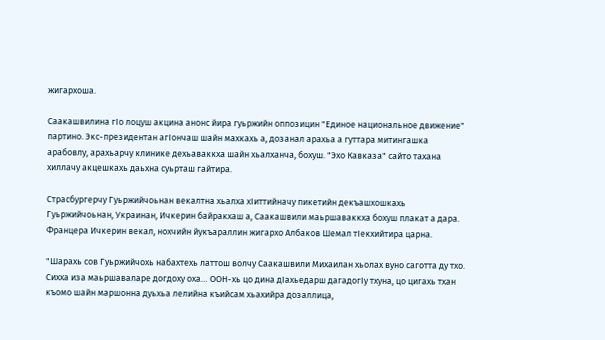жигархоша.

Саакашвилина гIо лоцуш акцина анонс йира гуьржийн оппозицин "Единое национальное движение" партино. Экс-президентан агIончаш шайн махкахь а, дозанал арахьа а гуттара митингашка арабовлу, арахьарчу клинике дехьаваккха шайн хьалханча, бохуш. "Эхо Кавказа" сайто тахана хиллачу акцешкахь даьхна суьрташ гайтира.

Страсбургерчу Гуьржийчоьнан векалтна хьалха хIиттийначу пикетийн декъашхошкахь Гуьржийчоьнан, Украинан, Ичкерин байракхаш а, Саакашвили маьршаваккха бохуш плакат а дара. Францера Ичкерин векал, нохчийн йукъараллин жигархо Албаков Шемал тIекхийтира царна.

"Шарахь сов Гуьржийчохь набахтехь латтош волчу Саакашвили Михаилан хьолах вуно саготта ду тхо. Сихха иза маьршаваларе догдоху оха… ООН-хь цо дина дIахьедарш дагадогIу тхуна, цо цигахь тхан къомо шайн маршонна дуьхьа лелийна къийсам хьахийра дозаллица,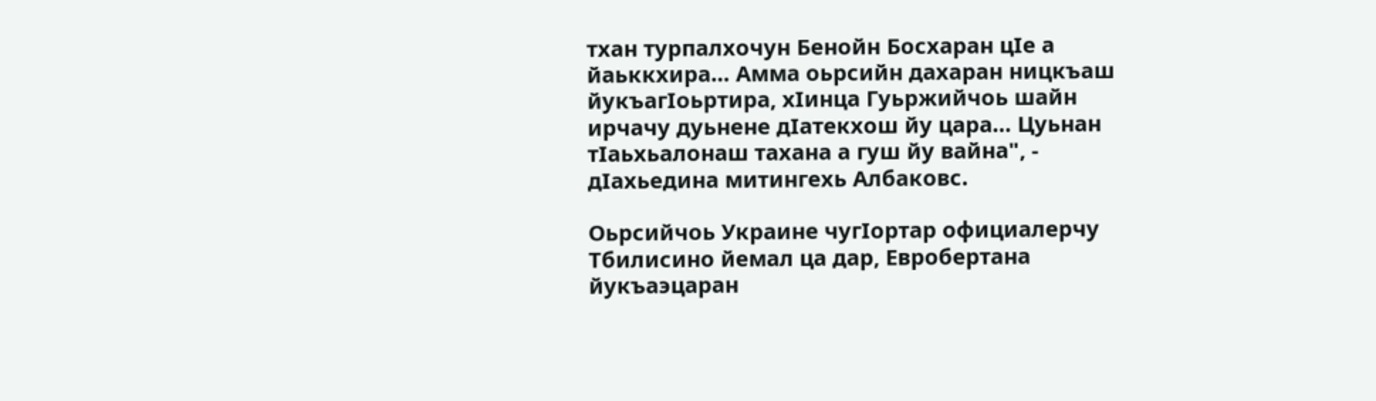тхан турпалхочун Бенойн Босхаран цIе а йаьккхира… Амма оьрсийн дахаран ницкъаш йукъагIоьртира, хIинца Гуьржийчоь шайн ирчачу дуьнене дIатекхош йу цара… Цуьнан тIаьхьалонаш тахана а гуш йу вайна", - дIахьедина митингехь Албаковс.

Оьрсийчоь Украине чугIортар официалерчу Тбилисино йемал ца дар, Евробертана йукъаэцаран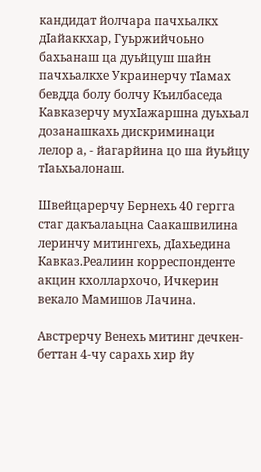кандидат йолчара пачхьалкх дIайаккхар, Гуьржийчоьно бахьанаш ца дуьйцуш шайн пачхьалкхе Украинерчу тIамах бевдда болу болчу Къилбаседа Кавказерчу мухIажаршна дуьхьал дозанашкахь дискриминаци лелор а, - йагарйина цо ша йуьйцу тIаьхьалонаш.

Швейцарерчу Бернехь 40 гергга стаг дакъалаьцна Саакашвилина леринчу митингехь, дIахьедина Кавказ.Реалиин корреспонденте акцин кхоллархочо, Ичкерин векало Мамишов Лачина.

Австрерчу Венехь митинг дечкен-беттан 4-чу сарахь хир йу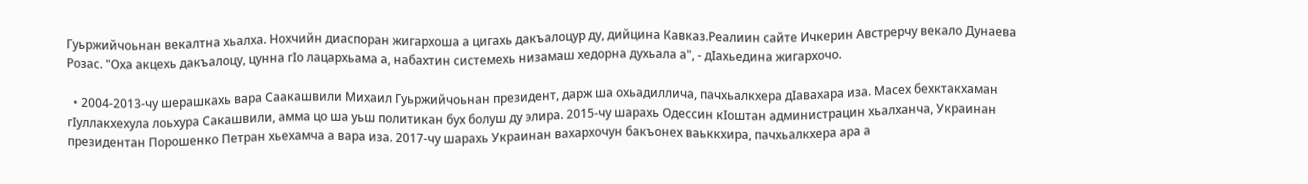Гуьржийчоьнан векалтна хьалха. Нохчийн диаспоран жигархоша а цигахь дакъалоцур ду, дийцина Кавказ.Реалиин сайте Ичкерин Австрерчу векало Дунаева Розас. "Оха акцехь дакъалоцу, цунна гIо лацархьама а, набахтин системехь низамаш хедорна духьала а", - дIахьедина жигархочо.

  • 2004-2013-чу шерашкахь вара Саакашвили Михаил Гуьржийчоьнан президент, дарж ша охьадиллича, пачхьалкхера дIавахара иза. Масех бехктакхаман гIуллакхехула лоьхура Сакашвили, амма цо ша уьш политикан бух болуш ду элира. 2015-чу шарахь Одессин кIоштан администрацин хьалханча, Украинан президентан Порошенко Петран хьехамча а вара иза. 2017-чу шарахь Украинан вахархочун бакъонех ваьккхира, пачхьалкхера ара а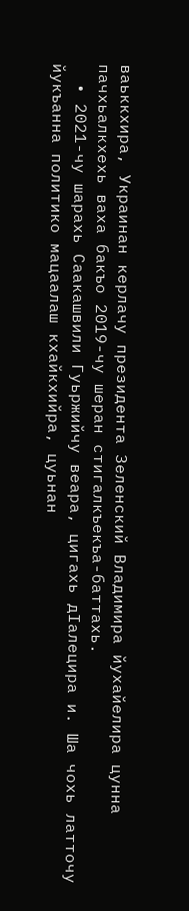ваьккхира, Украинан керлачу президента Зеленский Владимира йухайелира цунна пачхьалкхехь ваха бакъо 2019-чу шеран стигалкъекъа-баттахь.
  • 2021-чу шарахь Саакашвили Гуьржийчу веара, цигахь дIалецира и. Ша чохь латточу йукъанна политико мацаалаш кхайкхийра, цуьнан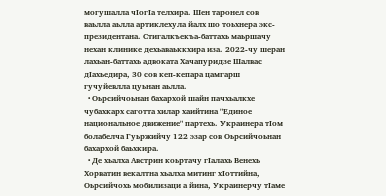могушалла чIогIа телхира. Шен таронел сов ваьлла аьлла артиклехула йалх шо тоьхнера экс-президентана. Стигалкъекъа-баттахь маьршачу нехан клинике дехьаваьккхира иза. 2022-чу шеран лахьан-баттахь адвоката Хачапуридзе Шалвас дIахьедира, 30 сов кеп-кепара цамгарш гучуйевлла цуьнан аьлла.
  • Оьрсийчоьнан бахархой шайн пачхьалкхе чубахкарх саготта хилар хаийтина "Единое национальное движение" партехь. Украинера тIом болабелча Гуьржийчу 122 эзар сов Оьрсийчоьнан бахархой баьхкира.
  • Де хьалха Австрин коьртачу гIалахь Венехь Хорватин векалтна хьалха митинг хIоттийна, Оьрсийчохь мобилизаци а йина, Украинерчу тIаме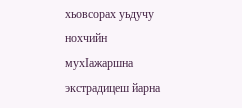хьовсорах уьдучу нохчийн мухIажаршна экстрадицеш йарна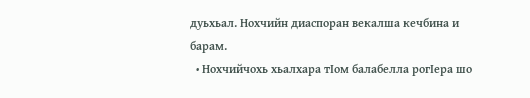дуьхьал. Нохчийн диаспоран векалша кечбина и барам.
  • Нохчийчохь хьалхара тIом балабелла рогIера шо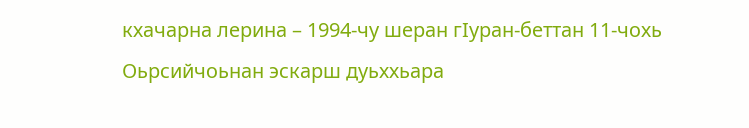кхачарна лерина – 1994-чу шеран гIуран-беттан 11-чохь Оьрсийчоьнан эскарш дуьххьара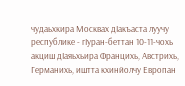чудаьхкира Москвах дIакъаста луучу республике - гIуран-беттан 10-11-чохь акциш дIаяьхьира Францихь, Австрихь, Германихь, иштта кхинйолчу Европан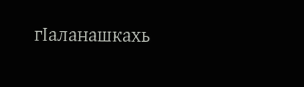гIаланашкахь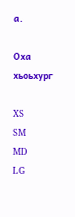а.

Оха хьоьхург

XS
SM
MD
LG